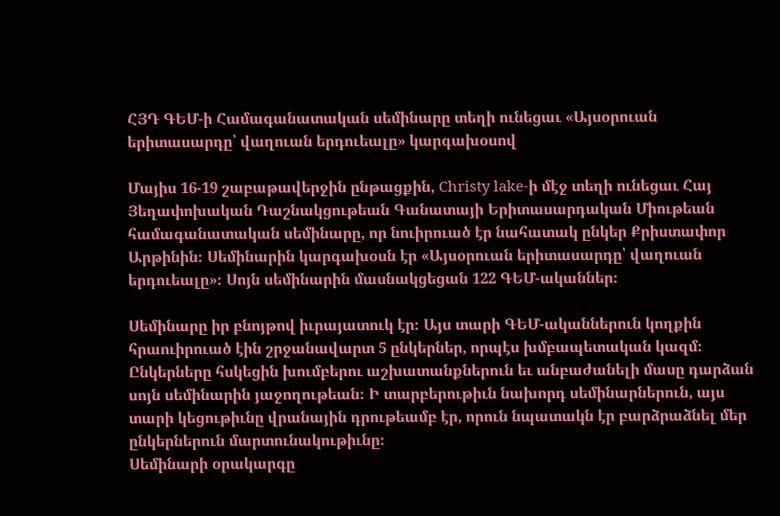ՀՅԴ ԳԵՄ-ի Համագանատական սեմինարը տեղի ունեցաւ «Այսօրուան երիտասարդը՝ վաղուան երդուեալը» կարգախօսով

Մայիս 16-19 շաբաթավերջին ընթացքին, Christy lake-ի մէջ տեղի ունեցաւ Հայ Յեղափոխական Դաշնակցութեան Գանատայի Երիտասարդական Միութեան համագանատական սեմինարը, որ նուիրուած էր նահատակ ընկեր Քրիստափոր Արթինին։ Սեմինարին կարգախօսն էր «Այսօրուան երիտասարդը՝ վաղուան երդուեալը»։ Սոյն սեմինարին մասնակցեցան 122 ԳԵՄ-ականներ։

Սեմինարը իր բնոյթով իւրայատուկ էր։ Այս տարի ԳԵՄ-ականներուն կողքին հրաուիրուած էին շրջանավարտ 5 ընկերներ, որպէս խմբապետական կազմ։ Ընկերները հսկեցին խումբերու աշխատանքներուն եւ անբաժանելի մասը դարձան սոյն սեմինարին յաջողութեան։ Ի տարբերութիւն նախորդ սեմինարներուն, այս տարի կեցութիւնը վրանային դրութեամբ էր, որուն նպատակն էր բարձրաձնել մեր ընկերներուն մարտունակութիւնը։
Սեմինարի օրակարգը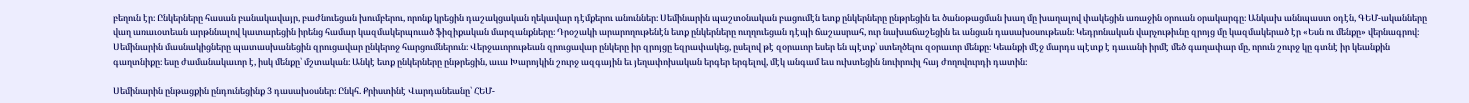բեղուն էր։ Ընկերները հասան բանակավայր, բաժնուեցան խումբերու, որոնք կրեցին դաշակցական ղեկավար դէմքերու անուններ։ Սեմինարին պաշտօնական բացումէն ետք ընկերները ընթրեցին եւ ծանօթացման խաղ մը խաղալով փակեցին առաջին օրուան օրակարգը։ Անկախ աննպաստ օդէն, ԳԵՄ-ականները վաղ առաւօտեան արթննալով կատարեցին իրենց համար կազմակերպուած ֆիզիքական մարզանքները։ Դրօշակի արարողութենէն ետք ընկերները ուղղուեցան դէպի ճաշասրահ, ուր նախաճաշեցին եւ անցան դասախօսութեան։ Կեդրոնական վարչութիւնը զրոյց մը կազմակերած էր «Եսն ու մենքը» վերնագրով։ Սեմինարին մասնակիցները պատասխանեցին զրուցավար ընկերոջ հարցումներուն։ Վերջաւորութեան զրուցավար ընկերը իր զրոյցը եզրափակեց, ըսելով թէ զօրաւոր եսեր են պէտք՝ ստեղծելու զօրաւոր մենքը։ Կեանքի մէջ մարդս պէտք է դաւանի իրմէ մեծ գաղափար մը, որուն շուրջ կը գտնէ իր կեանքին գաղտնիքը։ եսը ժամանակաւոր է, իսկ մենքը՝ մշտական։ Անկէ ետք ընկերները ընթրեցին, աւա Խարոյկին շուրջ ազգային եւ յեղափոխական երգեր երգելով, մէկ անգամ եւս ուխտեցին նուիրուիլ հայ ժողովուրդի դատին։

Սեմինարին ընթացքին ընդունեցինք 3 դասախօսներ։ Ընկհ. Քրիստինէ Վարդանեանը՝ ՀԵՄ-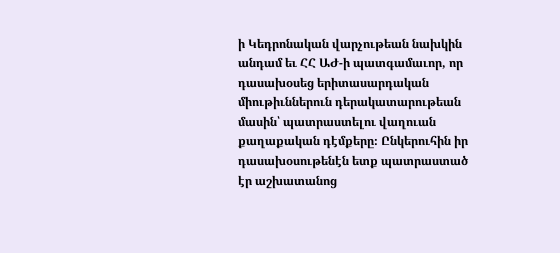ի Կեդրոնական վարչութեան նախկին անդամ եւ ՀՀ ԱԺ-ի պատգամաւոր, որ դասախօսեց երիտասարդական միութիւններուն դերակատարութեան մասին՝ պատրաստելու վաղուան քաղաքական դէմքերը։ Ընկերուհին իր դասախօսութենէն ետք պատրաստած էր աշխատանոց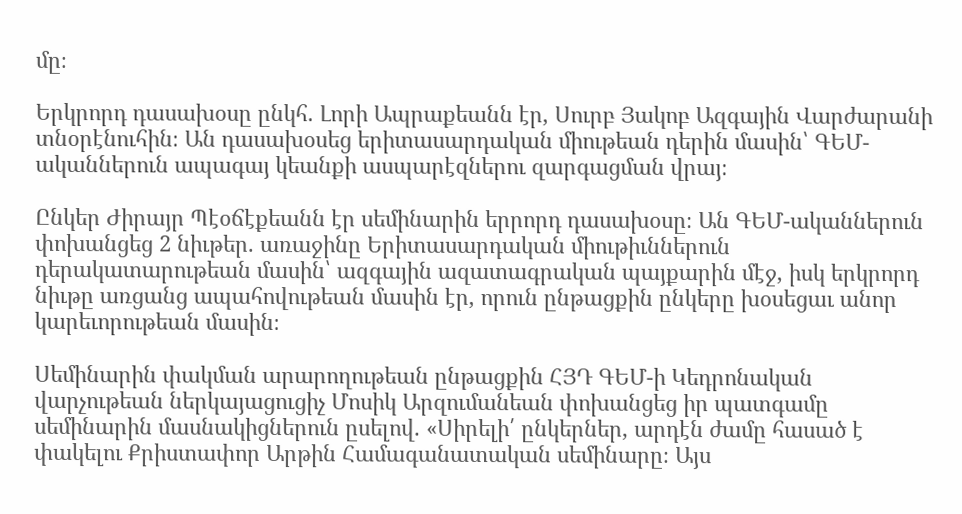մը։

Երկրորդ դասախօսը ընկհ. Լորի Ապրաքեանն էր, Սուրբ Յակոբ Ազգային Վարժարանի տնօրէնուհին։ Ան դասախօսեց երիտասարդական միութեան դերին մասին՝ ԳԵՄ-ականներուն ապագայ կեանքի ասպարէզներու զարգացման վրայ։

Ընկեր Ժիրայր Պէօճէքեանն էր սեմինարին երրորդ դասախօսը։ Ան ԳԵՄ-ականներուն փոխանցեց 2 նիւթեր. առաջինը Երիտասարդական միութիւններուն դերակատարութեան մասին՝ ազգային ազատագրական պայքարին մէջ, իսկ երկրորդ նիւթը առցանց ապահովութեան մասին էր, որուն ընթացքին ընկերը խօսեցաւ անոր կարեւորութեան մասին։

Սեմինարին փակման արարողութեան ընթացքին ՀՅԴ ԳԵՄ-ի Կեդրոնական վարչութեան ներկայացուցիչ Մոսիկ Արզումանեան փոխանցեց իր պատգամը սեմինարին մասնակիցներուն ըսելով. «Սիրելի՛ ընկերներ, արդէն ժամը հասած է փակելու Քրիստափոր Արթին Համագանատական սեմինարը։ Այս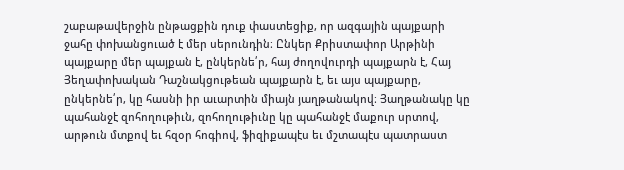շաբաթավերջին ընթացքին դուք փաստեցիք, որ ազգային պայքարի ջահը փոխանցուած է մեր սերունդին։ Ընկեր Քրիստափոր Արթինի պայքարը մեր պայքան է, ընկերնե՛ր, հայ ժողովուրդի պայքարն է, Հայ Յեղափոխական Դաշնակցութեան պայքարն է, եւ այս պայքարը, ընկերնե՛ր, կը հասնի իր աւարտին միայն յաղթանակով։ Յաղթանակը կը պահանջէ զոհողութիւն, զոհողութիւնը կը պահանջէ մաքուր սրտով, արթուն մտքով եւ հզօր հոգիով, ֆիզիքապէս եւ մշտապէս պատրաստ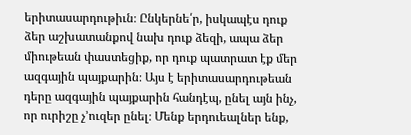երիտասարդութիւն։ Ընկերնե՛ր, իսկապէս դուք ձեր աշխատանքով նախ դուք ձեզի, ապա ձեր միութեան փաստեցիք, որ դուք պատրատ էք մեր ազգային պայքարին։ Այս է երիտասարդութեան դերը ազգային պայքարին հանդէպ, ընել այն ինչ, որ ուրիշը չ’ուզեր ընել։ Մենք երդուեալներ ենք,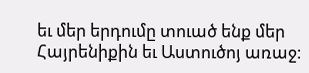եւ մեր երդումը տուած ենք մեր Հայրենիքին եւ Աստուծոյ առաջ։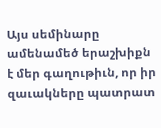Այս սեմինարը ամենամեծ երաշխիքն է մեր գաղութիւն, որ իր զաւակները պատրատ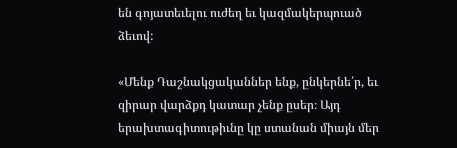են գոյատեւելու ուժեղ եւ կազմակերպուած ձեւով:

«Մենք Դաշնակցականներ ենք, ընկերնե՛ր, եւ զիրար վարձքդ կատար չենք ըսեր։ Այդ երախտագիտութիւնը կը ստանան միայն մեր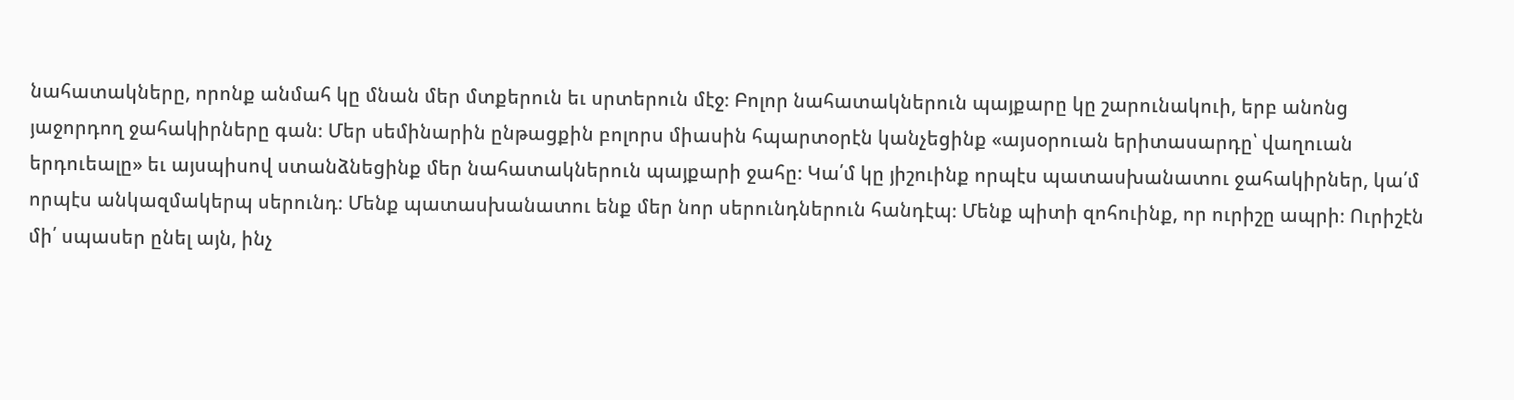նահատակները, որոնք անմահ կը մնան մեր մտքերուն եւ սրտերուն մէջ։ Բոլոր նահատակներուն պայքարը կը շարունակուի, երբ անոնց յաջորդող ջահակիրները գան։ Մեր սեմինարին ընթացքին բոլորս միասին հպարտօրէն կանչեցինք «այսօրուան երիտասարդը՝ վաղուան երդուեալը» եւ այսպիսով ստանձնեցինք մեր նահատակներուն պայքարի ջահը։ Կա՛մ կը յիշուինք որպէս պատասխանատու ջահակիրներ, կա՛մ որպէս անկազմակերպ սերունդ։ Մենք պատասխանատու ենք մեր նոր սերունդներուն հանդէպ։ Մենք պիտի զոհուինք, որ ուրիշը ապրի։ Ուրիշէն մի՛ սպասեր ընել այն, ինչ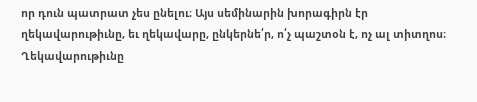որ դուն պատրատ չես ընելու։ Այս սեմինարին խորագիրն էր ղեկավարութիւնը, եւ ղեկավարը, ընկերնե՛ր, ո՛չ պաշտօն է, ոչ ալ տիտղոս։ Ղեկավարութիւնը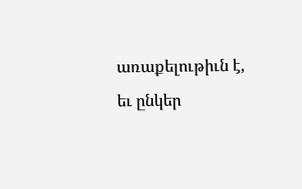առաքելութիւն է, եւ ընկեր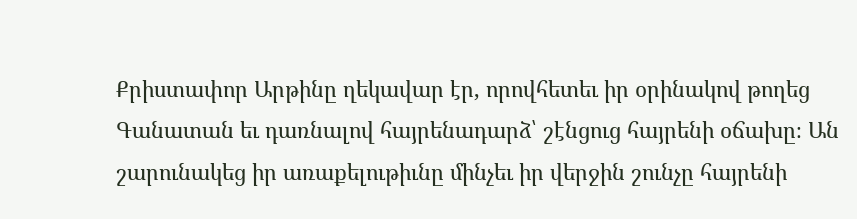Քրիստափոր Արթինը ղեկավար էր, որովհետեւ իր օրինակով թողեց Գանատան եւ դառնալով հայրենադարձ՝ շէնցուց հայրենի օճախը։ Ան շարունակեց իր առաքելութիւնը մինչեւ իր վերջին շունչը հայրենի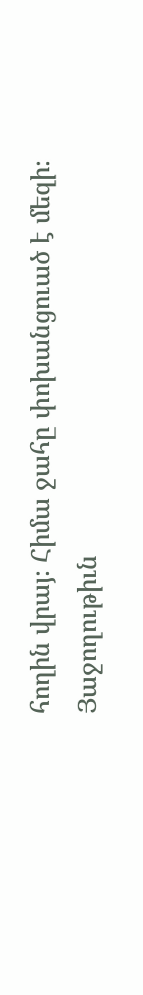հողին վրայ։ Հիմա ջահը փոխանցուած է մեզի։ Յաջողութիւն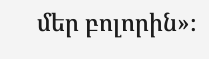մեր բոլորին»։